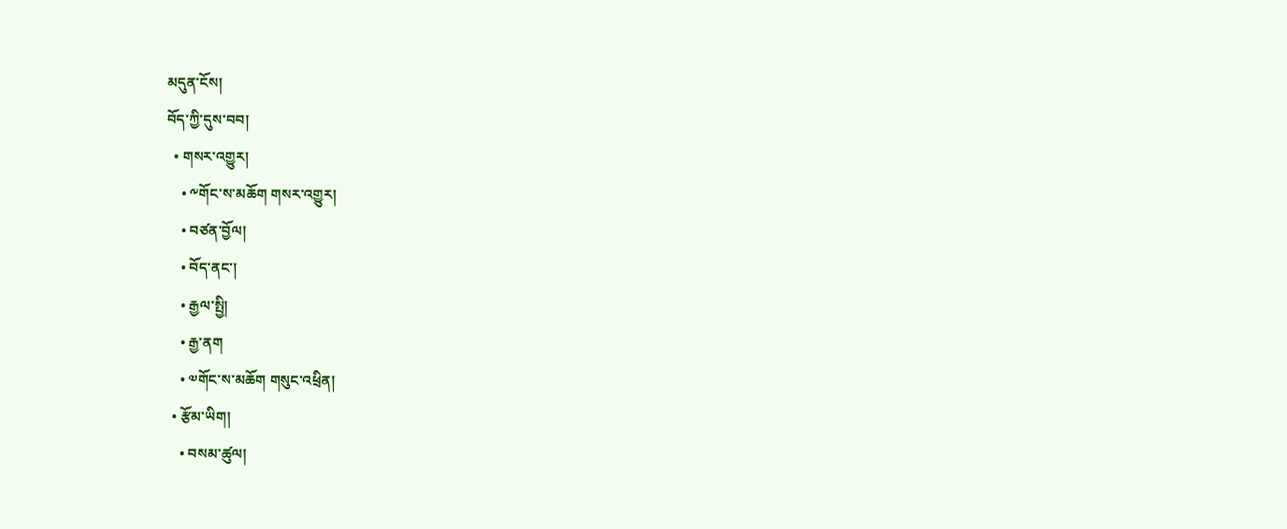མདུན་ངོས།
བོད་ཀྱི་དུས་བབ།
  • གསར་འགྱུར།
    • ༸གོང་ས་མཆོག གསར་འགྱུར།
    • བཙན་བྱོལ།
    • བོད་ནང་།
    • རྒྱལ་སྤྱི།
    • རྒྱ་ནག
    • ༧གོང་ས་མཆོག གསུང་འཕྲིན།
  • རྩོམ་ཡིག།
    • བསམ་ཚུལ།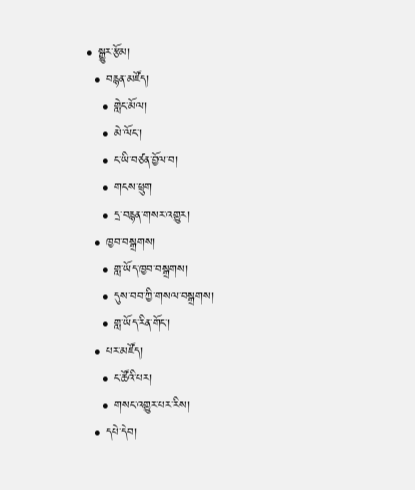• སྒྱུར་རྩོམ།
  • བརྙན་མཛོད།
    • གླེང་མོལ།
    • མེ་ལོང་།
    • ང་ཡི་བཙན་བྱོལ་བ།
    • གངས་ཕྲུག
    • དྲ་བརྙན་གསར་འགྱུར།
  • ཁྱབ་བསྒྲགས།
    • གླ་ཡོད་ཁྱབ་བསྒྲགས།
    • དུས་བབ་ཀྱི་གསལ་བསྒྲགས།
    • གླ་ཡོད་རིན་གོང་།
  • པར་མཛོད།
    • ང་ཚོའི་པར།
    • གསང་འགྱུར་པར་རིས།
  • དཔེ་དེབ།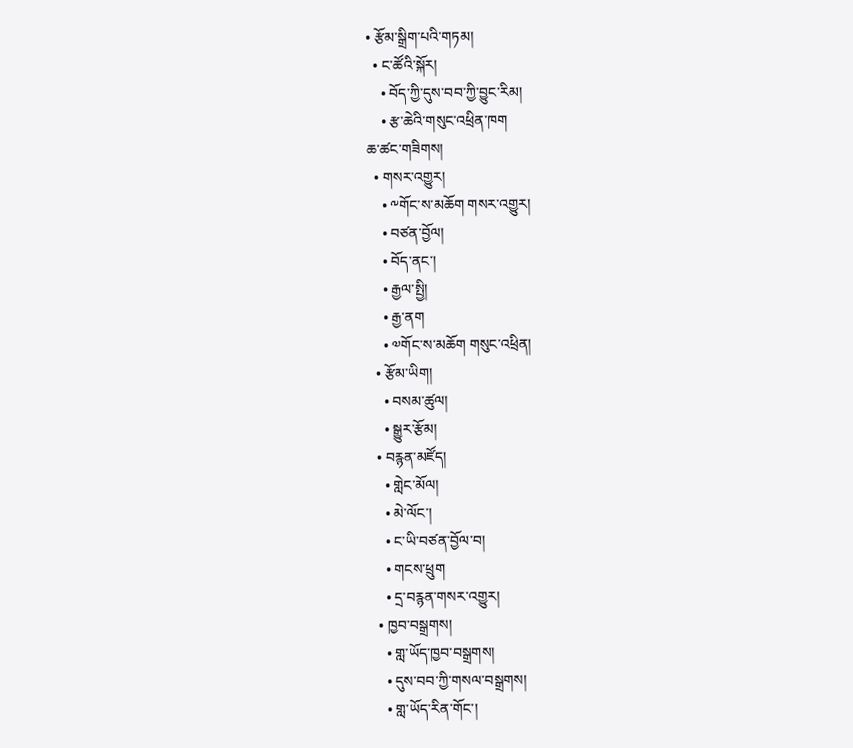• རྩོམ་སྒྲིག་པའི་གཏམ།
  • ང་ཚོའི་སྐོར།
    • བོད་ཀྱི་དུས་བབ་ཀྱི་བྱུང་རིམ།
    • རྩ་ཆེའི་གསུང་འཕྲིན་ཁག
ཆ་ཚང་གཟིགས།
  • གསར་འགྱུར།
    • ༸གོང་ས་མཆོག གསར་འགྱུར།
    • བཙན་བྱོལ།
    • བོད་ནང་།
    • རྒྱལ་སྤྱི།
    • རྒྱ་ནག
    • ༧གོང་ས་མཆོག གསུང་འཕྲིན།
  • རྩོམ་ཡིག།
    • བསམ་ཚུལ།
    • སྒྱུར་རྩོམ།
  • བརྙན་མཛོད།
    • གླེང་མོལ།
    • མེ་ལོང་།
    • ང་ཡི་བཙན་བྱོལ་བ།
    • གངས་ཕྲུག
    • དྲ་བརྙན་གསར་འགྱུར།
  • ཁྱབ་བསྒྲགས།
    • གླ་ཡོད་ཁྱབ་བསྒྲགས།
    • དུས་བབ་ཀྱི་གསལ་བསྒྲགས།
    • གླ་ཡོད་རིན་གོང་།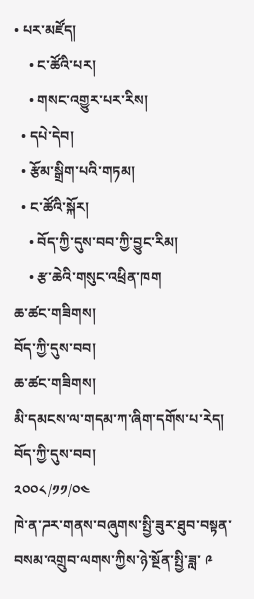• པར་མཛོད།
    • ང་ཚོའི་པར།
    • གསང་འགྱུར་པར་རིས།
  • དཔེ་དེབ།
  • རྩོམ་སྒྲིག་པའི་གཏམ།
  • ང་ཚོའི་སྐོར།
    • བོད་ཀྱི་དུས་བབ་ཀྱི་བྱུང་རིམ།
    • རྩ་ཆེའི་གསུང་འཕྲིན་ཁག
ཆ་ཚང་གཟིགས།
བོད་ཀྱི་དུས་བབ།
ཆ་ཚང་གཟིགས།
མི་དམངས་ལ་གདམ་ཀ་ཞིག་དགོས་པ་རེད།
བོད་ཀྱི་དུས་བབ།
༢༠༠༨/༡༡/༠༤
ཁེ་ན་ཌར་གནས་བཞུགས་སྤྱི་ཟུར་ཐུབ་བསྟན་བསམ་འགྲུབ་ལགས་ཀྱིས་ཉེ་སྔོན་སྤྱི་ཟླ་ ༩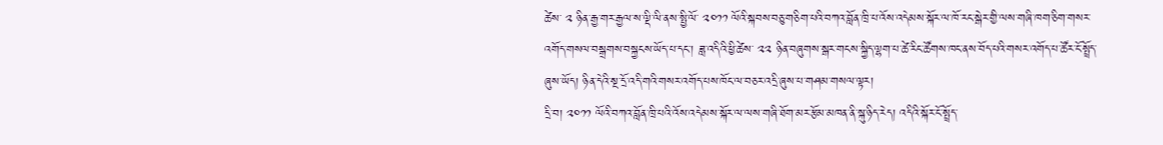ཚེས་ ༢ ཉིན་རྒྱ་གར་རྒྱལ་ས་ལྡི་ལི་ནས་སྤྱི་ལོ་ ༢༠༡༡ ལོའི་སྐབས་བཅུ་གཅིག་པའི་བཀའ་བློན་ཁྲི་པ་འོས་འདེམས་སྐོར་ལ་ཁོ་རང་སྒེར་གྱི་ལས་གཞི་ཁག་ཅིག་གསར་འགོད་གསལ་བསྒྲགས་བསྐྱངས་ཡོད་པ་དང་། ཟླ་འདིའི་ཕྱི་ཚེས་ ༢༢ ཉིན་བཞུགས་སྒར་གངས་སྐྱིད་ལྷག་པ་ཚེ་རིང་ཚོགས་ཁང་ནས་བོད་པའི་གསར་འགོད་པ་ཚོར་ངོ་སྤྲོད་ཞུས་ཡོད། ཉིན་དེའི་སྔ་དྲོ་འདི་གའི་གསར་འགོད་པས་ཁོང་ལ་བཅར་འདྲི་ཞུས་པ་གཤམ་གསལ་ལྟར།
དྲི་བ། ༢༠༡༡ ལོའི་བཀའ་བློན་ཁྲི་པའི་འོས་འདེམས་སྐོར་ལ་ལས་གཞི་ཐོག་མར་རྩོམ་མཁན་ནི་སྐུ་ཉིད་རེད། འདིའི་སྐོར་ངོ་སྤྲོད་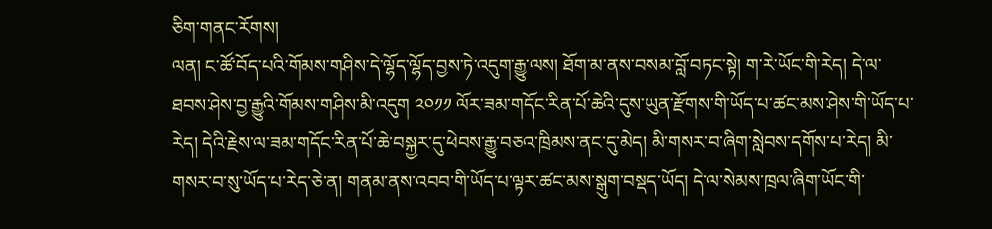ཅིག་གནང་རོགས།
ལན། ང་ཚོ་བོད་པའི་གོམས་གཤིས་དེ་ལྷོད་ལྷོད་བྱས་ཏེ་འདུག་རྒྱུ་ལས། ཐོག་མ་ནས་བསམ་བློ་བཏང་སྟེ། ག་རེ་ཡོང་གི་རེད། དེ་ལ་ཐབས་ཤེས་བྱ་རྒྱུའི་གོམས་གཤིས་མི་འདུག ༢༠༡༡ ལོར་ཟམ་གདོང་རིན་པོ་ཆེའི་དུས་ཡུན་རྫོགས་གི་ཡོད་པ་ཚང་མས་ཤེས་གི་ཡོད་པ་རེད། དེའི་རྗེས་ལ་ཟམ་གདོང་རིན་པོ་ཆེ་བསྐྱར་དུ་ཕེབས་རྒྱུ་བཅའ་ཁྲིམས་ནང་དུ་མེད། མི་གསར་བ་ཞིག་སླེབས་དགོས་པ་རེད། མི་གསར་བ་སུ་ཡོད་པ་རེད་ཅེ་ན། གནམ་ནས་འབབ་གི་ཡོད་པ་ལྟར་ཚང་མས་སྒུག་བསྡད་ཡོད། དེ་ལ་སེམས་ཁྲལ་ཞིག་ཡོང་གི་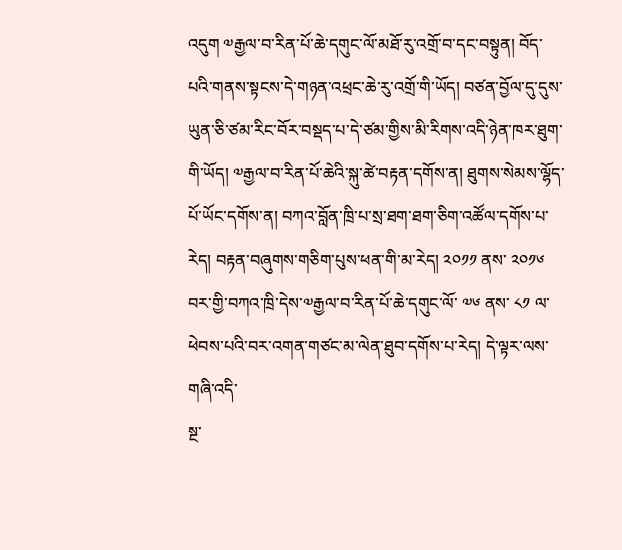འདུག ༧རྒྱལ་བ་རིན་པོ་ཆེ་དགུང་ལོ་མཐོ་རུ་འགྲོ་བ་དང་བསྟུན། བོད་པའི་གནས་སྟངས་དེ་གཉན་འཕྲང་ཆེ་རུ་འགྲོ་གི་ཡོད། བཙན་བྱོལ་དུ་དུས་ཡུན་ཅི་ཙམ་རིང་བོར་བསྡད་པ་དེ་ཙམ་གྱིས་མི་རིགས་འདི་ཉེན་ཁར་ཐུག་གི་ཡོད། ༧རྒྱལ་བ་རིན་པོ་ཆེའི་སྐུ་ཚེ་བརྟན་དགོས་ན། ཐུགས་སེམས་ལྷོད་པོ་ཡོང་དགོས་ན། བཀའ་བློན་ཁྲི་པ་སྲ་ཐག་ཐག་ཅིག་འཚོལ་དགོས་པ་རེད། བརྟན་བཞུགས་གཅིག་པུས་ཕན་གི་མ་རེད། ༢༠༡༡ ནས་ ༢༠༡༦ བར་གྱི་བཀའ་ཁྲི་དེས་༧རྒྱལ་བ་རིན་པོ་ཆེ་དགུང་ལོ་ ༧༦ ནས་ ༨༡ ལ་ཕེབས་པའི་བར་འགན་གཙང་མ་ལེན་ཐུབ་དགོས་པ་རེད། དེ་ལྟར་ལས་གཞི་འདི་
སྔ་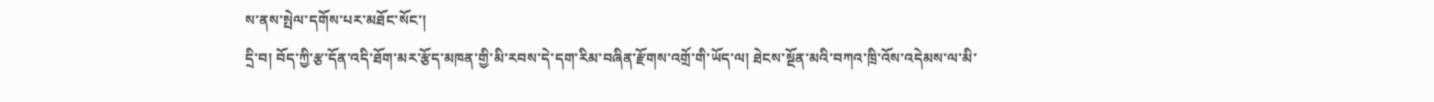ས་ནས་སྤེལ་དགོས་པར་མཐོང་སོང་།
དྲི་བ། བོད་ཀྱི་རྩ་དོན་འདི་ཐོག་མར་རྩོད་མཁན་གྱི་མི་རབས་དེ་དག་རིམ་བཞིན་རྫོགས་འགྲོ་གི་ཡོད་ལ། ཐེངས་སྔོན་མའི་བཀའ་ཁྲི་འོས་འདེམས་ལ་མི་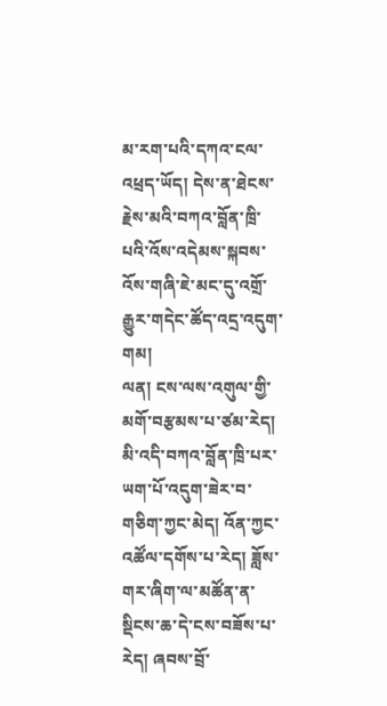མ་རག་པའི་དཀའ་ངལ་འཕྲད་ཡོད། དེས་ན་ཐེངས་རྗེས་མའི་བཀའ་བློན་ཁྲི་པའི་འོས་འདེམས་སྐབས་འོས་གཞི་ཇེ་མང་དུ་འགྲོ་རྒྱུར་གདེང་ཚོད་འདྲ་འདུག་གམ།
ལན། ངས་ལས་འགུལ་གྱི་མགོ་བརྩམས་པ་ཙམ་རེད། མི་འདི་བཀའ་བློན་ཁྲི་པར་ཡག་པོ་འདུག་ཟེར་བ་གཅིག་ཀྱང་མེད། འོན་ཀྱང་འཚོལ་དགོས་པ་རེད། ཟློས་གར་ཞིག་ལ་མཚོན་ན་སྡིངས་ཆ་དེ་ངས་བཟོས་པ་རེད། ཞབས་བྲོ་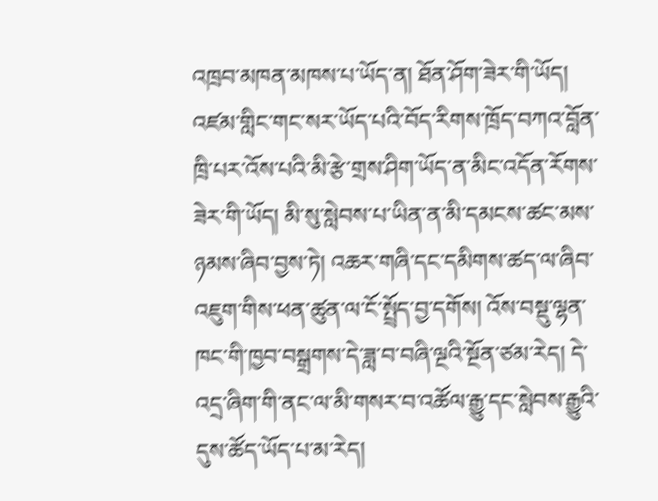འཁྲབ་མཁན་མཁས་པ་ཡོད་ན། ཐོན་ཤོག་ཟེར་གི་ཡོད། འཛམ་གླིང་གང་སར་ཡོད་པའི་བོད་རིགས་ཁྲོད་བཀའ་བློན་ཁྲི་པར་འོས་པའི་མི་རྩེ་གྲས་ཤིག་ཡོད་ན་མིང་འདོན་རོགས་ཟེར་གི་ཡོད། མི་སུ་སླེབས་པ་ཡིན་ན་མི་དམངས་ཚང་མས་ཉམས་ཞིབ་བྱས་ཏེ། འཆར་གཞི་དང་དམིགས་ཚད་ལ་ཞིབ་འཇུག་གིས་ཕན་ཚུན་ལ་ངོ་སྤྲོད་བྱ་དགོས། འོས་བསྡུ་ལྷན་ཁང་གི་ཁྱབ་བསྒྲགས་དེ་ཟླ་བ་བཞི་ལྔའི་སྔོན་ཙམ་རེད། དེ་འདྲ་ཞིག་གི་ནང་ལ་མི་གསར་བ་འཚོལ་རྒྱུ་དང་སླེབས་རྒྱུའི་དུས་ཚོད་ཡོད་པ་མ་རེད།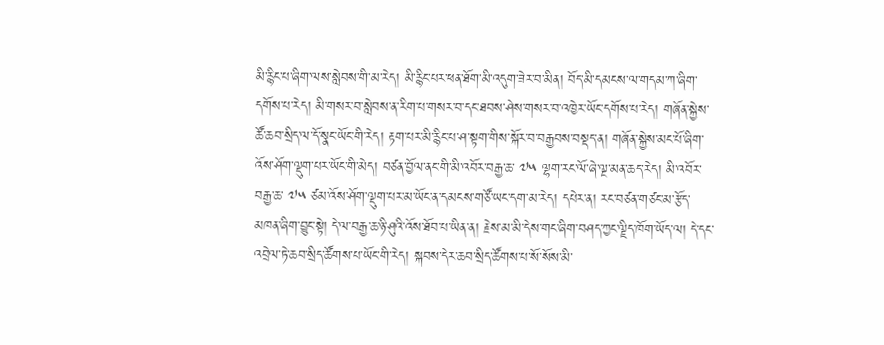མི་རྙིང་པ་ཞིག་ལས་སླེབས་གི་མ་རེད། མི་རྙིང་པར་ཕན་ཐོག་མི་འདུག་ཟེར་བ་མིན། བོད་མི་དམངས་ལ་གདམ་ཀ་ཞིག་དགོས་པ་རེད། མི་གསར་བ་སླེབས་ན་རིག་པ་གསར་བ་དང་ཐབས་ཤེས་གསར་བ་འཁྱེར་ཡོང་དགོས་པ་རེད། གཞོན་སྐྱེས་ཚོ་ཆབ་སྲིད་ལ་དོ་སྣང་ཡོང་གི་རེད། རྟག་པར་མི་རྙིང་པ་ཤ་སྟག་གིས་སྐོར་བ་བརྒྱབས་བསྡད་ན། གཞོན་སྐྱེས་མང་པོ་ཞིག་འོས་ཤོག་ལྡུག་པར་ཡོང་གི་མེད། བཙན་བྱོལ་ནང་གི་མི་འབོར་བརྒྱ་ཆ་ ༧༥ ལྷག་རང་ལོ་ཞེ་ལྔ་མན་ཆད་རེད། མི་འབོར་བརྒྱ་ཆ་ ༧༥ ཙམ་འོས་ཤོག་ལྡུག་པར་མ་ཡོང་ན་དམངས་གཙོ་ཡང་དག་མ་རེད། དཔེར་ན། རང་བཙན་གཙང་མ་རྩོད་མཁན་ཞིག་བྱུང་སྟེ། དེ་ལ་བརྒྱ་ཆ་ཉི་ཤུའི་འོས་ཐོབ་པ་ཡིན་ན། རྗེས་མ་མི་དེས་གང་ཞིག་བཤད་ཀྱང་ལྗིད་ཁོག་ཡོད་ལ། དེ་དང་འབྲེལ་ཏེ་ཆབ་སྲིད་ཚོགས་པ་ཡོང་གི་རེད། སྐབས་དེར་ཆབ་སྲིད་ཚོགས་པ་སོ་སོས་མི་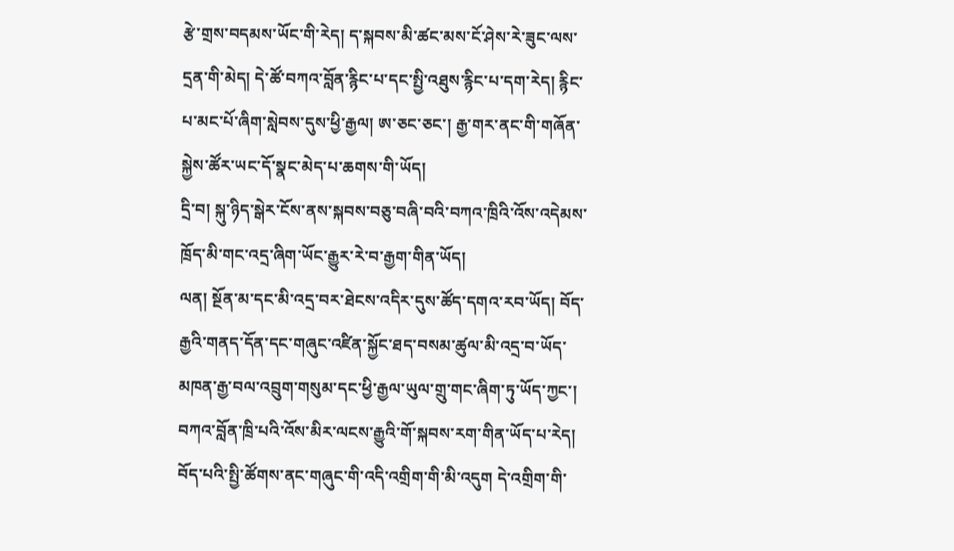རྩེ་གྲས་བདམས་ཡོང་གི་རེད། ད་སྐབས་མི་ཚང་མས་ངོ་ཤེས་རེ་ཟུང་ལས་དྲན་གི་མེད། དེ་ཚོ་བཀའ་བློན་རྙིང་པ་དང་སྤྱི་འཐུས་རྙིང་པ་དག་རེད། རྙིང་པ་མང་པོ་ཞིག་སླེབས་དུས་ཕྱི་རྒྱལ། ཨ་ཅང་ཅང་། རྒྱ་གར་ནང་གི་གཞོན་སྐྱེས་ཚོར་ཡང་དོ་སྣང་མེད་པ་ཆགས་གི་ཡོད།
དྲི་བ། སྐུ་ཉིད་སྒེར་ངོས་ནས་སྐབས་བཅུ་བཞི་བའི་བཀའ་ཁྲིའི་འོས་འདེམས་ཁྲོད་མི་གང་འདྲ་ཞིག་ཡོང་རྒྱུར་རེ་བ་རྒྱག་གིན་ཡོད།
ལན། སྔོན་མ་དང་མི་འདྲ་བར་ཐེངས་འདིར་དུས་ཚོད་དགའ་རབ་ཡོད། བོད་རྒྱའི་གནད་དོན་དང་གཞུང་འཛིན་སྐྱོང་ཐད་བསམ་ཚུལ་མི་འདྲ་བ་ཡོད་མཁན་རྒྱ་བལ་འབྲུག་གསུམ་དང་ཕྱི་རྒྱལ་ཡུལ་གྲུ་གང་ཞིག་ཏུ་ཡོད་ཀྱང་། བཀའ་བློན་ཁྲི་པའི་འོས་མིར་ལངས་རྒྱུའི་གོ་སྐབས་རག་གིན་ཡོད་པ་རེད། བོད་པའི་སྤྱི་ཚོགས་ནང་གཞུང་གི་འདི་འགྲིག་གི་མི་འདུག དེ་འགྲིག་གི་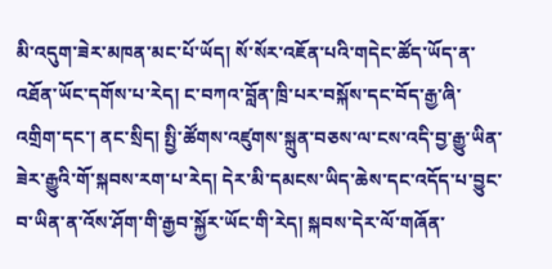མི་འདུག་ཟེར་མཁན་མང་པོ་ཡོད། སོ་སོར་འཇོན་པའི་གདེང་ཚོད་ཡོད་ན་འཐོན་ཡོང་དགོས་པ་རེད། ང་བཀའ་བློན་ཁྲི་པར་བསྐོས་དང་བོད་རྒྱ་ཞི་འགྲིག་དང་། ནང་སྲིད། སྤྱི་ཚོགས་འཛུགས་སྐྲུན་བཅས་ལ་ངས་འདི་བྱ་རྒྱུ་ཡིན་ཟེར་རྒྱུའི་གོ་སྐབས་རག་པ་རེད། དེར་མི་དམངས་ཡིད་ཆེས་དང་འདོད་པ་བྱུང་བ་ཡིན་ན་འོས་ཤོག་གི་རྒྱབ་སྐྱོར་ཡོང་གི་རེད། སྐབས་དེར་ལོ་གཞོན་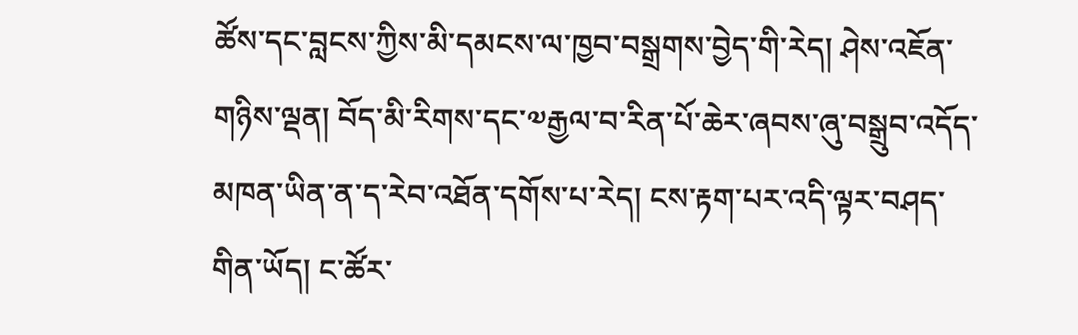ཚོས་དང་བླངས་ཀྱིས་མི་དམངས་ལ་ཁྱབ་བསྒྲགས་བྱེད་གི་རེད། ཤེས་འཇོན་གཉིས་ལྡན། བོད་མི་རིགས་དང་༧རྒྱལ་བ་རིན་པོ་ཆེར་ཞབས་ཞུ་བསྒྲུབ་འདོད་མཁན་ཡིན་ན་ད་རེབ་འཐོན་དགོས་པ་རེད། ངས་རྟག་པར་འདི་ལྟར་བཤད་གིན་ཡོད། ང་ཚོར་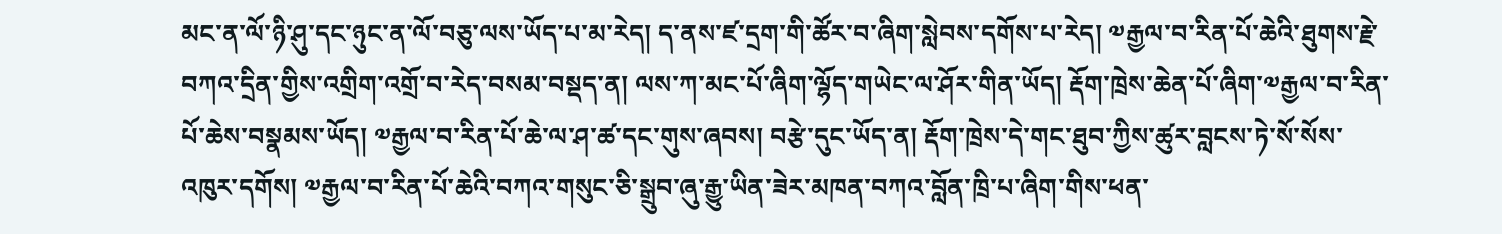མང་ན་ལོ་ཉི་ཤུ་དང་ཉུང་ན་ལོ་བཅུ་ལས་ཡོད་པ་མ་རེད། ད་ནས་ཛ་དྲག་གི་ཚོར་བ་ཞིག་སླེབས་དགོས་པ་རེད། ༧རྒྱལ་བ་རིན་པོ་ཆེའི་ཐུགས་རྗེ་བཀའ་དྲིན་གྱིས་འགྲིག་འགྲོ་བ་རེད་བསམ་བསྡད་ན། ལས་ཀ་མང་པོ་ཞིག་ལྷོད་གཡེང་ལ་ཤོར་གིན་ཡོད། རྡོག་ཁྲེས་ཆེན་པོ་ཞིག་༧རྒྱལ་བ་རིན་པོ་ཆེས་བསྣམས་ཡོད། ༧རྒྱལ་བ་རིན་པོ་ཆེ་ལ་ཤ་ཚ་དང་གུས་ཞབས། བརྩེ་དུང་ཡོད་ན། རྡོག་ཁྲེས་དེ་གང་ཐུབ་ཀྱིས་ཚུར་བླངས་ཏེ་སོ་སོས་འཁུར་དགོས། ༧རྒྱལ་བ་རིན་པོ་ཆེའི་བཀའ་གསུང་ཅི་སྒྲུབ་ཞུ་རྒྱུ་ཡིན་ཟེར་མཁན་བཀའ་བློན་ཁྲི་པ་ཞིག་གིས་ཕན་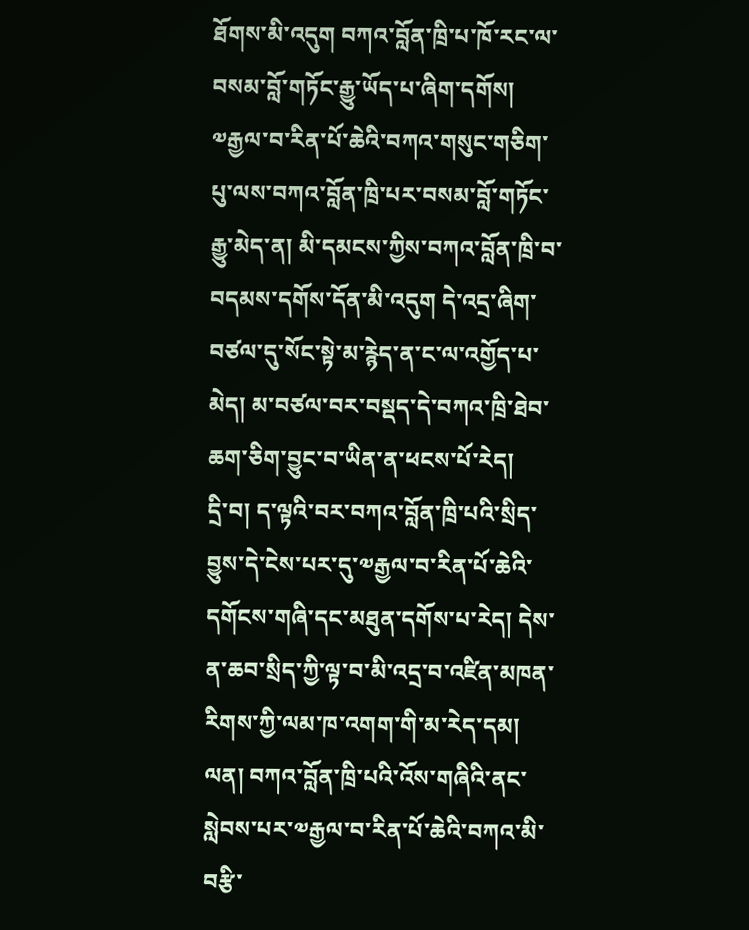ཐོགས་མི་འདུག བཀའ་བློན་ཁྲི་པ་ཁོ་རང་ལ་བསམ་བློ་གཏོང་རྒྱུ་ཡོད་པ་ཞིག་དགོས། ༧རྒྱལ་བ་རིན་པོ་ཆེའི་བཀའ་གསུང་གཅིག་པུ་ལས་བཀའ་བློན་ཁྲི་པར་བསམ་བློ་གཏོང་རྒྱུ་མེད་ན། མི་དམངས་ཀྱིས་བཀའ་བློན་ཁྲི་བ་བདམས་དགོས་དོན་མི་འདུག དེ་འདྲ་ཞིག་བཙལ་དུ་སོང་སྟེ་མ་རྙེད་ན་ང་ལ་འགྱོད་པ་མེད། མ་བཙལ་བར་བསྡད་དེ་བཀའ་ཁྲི་ཐེབ་ཆག་ཅིག་བྱུང་བ་ཡིན་ན་ཕངས་པོ་རེད།
དྲི་བ། ད་ལྟའི་བར་བཀའ་བློན་ཁྲི་པའི་སྲིད་བྱུས་དེ་ངེས་པར་དུ་༧རྒྱལ་བ་རིན་པོ་ཆེའི་དགོངས་གཞི་དང་མཐུན་དགོས་པ་རེད། དེས་ན་ཆབ་སྲིད་ཀྱི་ལྟ་བ་མི་འདྲ་བ་འཛིན་མཁན་རིགས་ཀྱི་ལམ་ཁ་འགག་གི་མ་རེད་དམ།
ལན། བཀའ་བློན་ཁྲི་པའི་འོས་གཞིའི་ནང་སླེབས་པར་༧རྒྱལ་བ་རིན་པོ་ཆེའི་བཀའ་མི་བརྩི་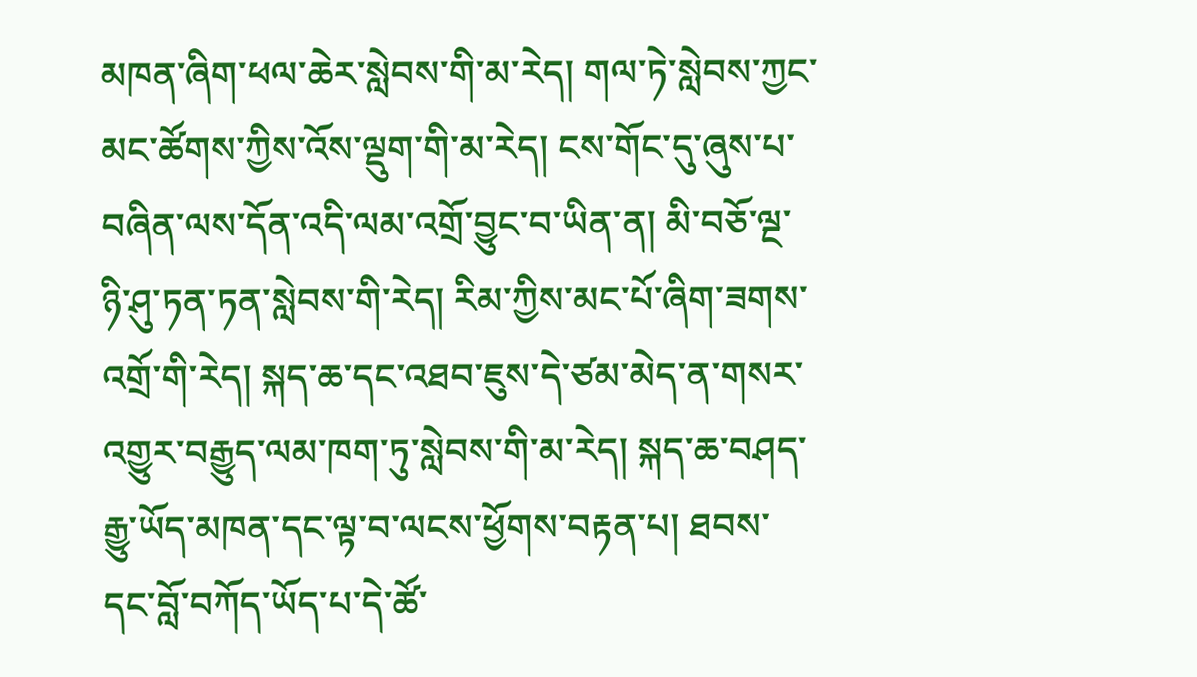མཁན་ཞིག་ཕལ་ཆེར་སླེབས་གི་མ་རེད། གལ་ཏེ་སླེབས་ཀྱང་མང་ཚོགས་ཀྱིས་འོས་ལྡུག་གི་མ་རེད། ངས་གོང་དུ་ཞུས་པ་བཞིན་ལས་དོན་འདི་ལམ་འགྲོ་བྱུང་བ་ཡིན་ན། མི་བཅོ་ལྔ་ཉི་ཤུ་ཏན་ཏན་སླེབས་གི་རེད། རིམ་ཀྱིས་མང་པོ་ཞིག་ཟགས་འགྲོ་གི་རེད། སྐད་ཆ་དང་འཐབ་ཇུས་དེ་ཙམ་མེད་ན་གསར་འགྱུར་བརྒྱུད་ལམ་ཁག་ཏུ་སླེབས་གི་མ་རེད། སྐད་ཆ་བཤད་རྒྱུ་ཡོད་མཁན་དང་ལྟ་བ་ལངས་ཕྱོགས་བརྟན་པ། ཐབས་དང་བློ་བཀོད་ཡོད་པ་དེ་ཚོ་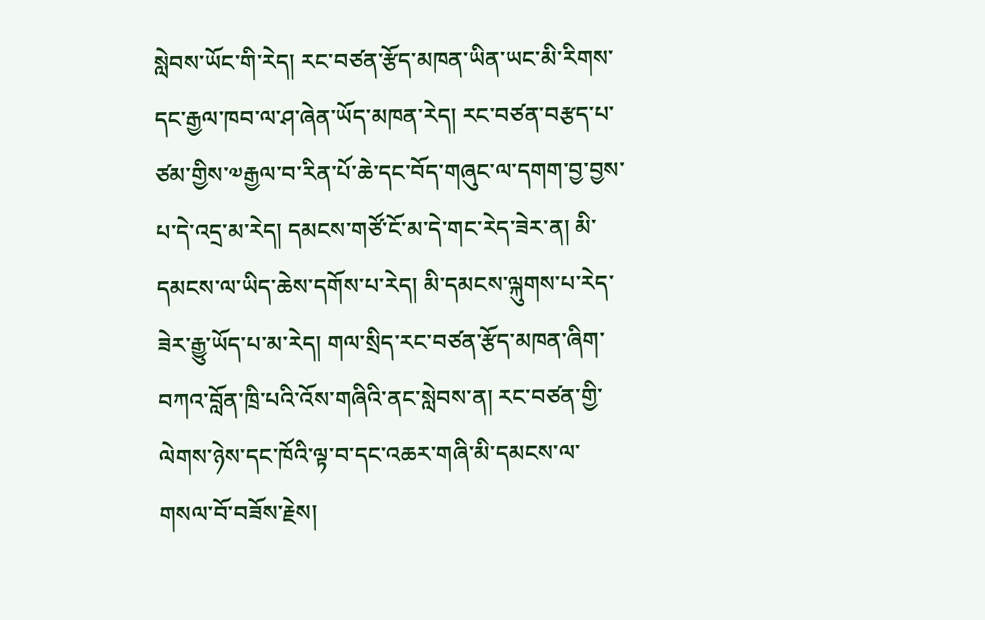སླེབས་ཡོང་གི་རེད། རང་བཙན་རྩོད་མཁན་ཡིན་ཡང་མི་རིགས་དང་རྒྱལ་ཁབ་ལ་ཤ་ཞེན་ཡོད་མཁན་རེད། རང་བཙན་བརྩད་པ་ཙམ་གྱིས་༧རྒྱལ་བ་རིན་པོ་ཆེ་དང་བོད་གཞུང་ལ་དགག་བྱ་བྱས་པ་དེ་འདྲ་མ་རེད། དམངས་གཙོ་ངོ་མ་དེ་གང་རེད་ཟེར་ན། མི་དམངས་ལ་ཡིད་ཆེས་དགོས་པ་རེད། མི་དམངས་ལྐུགས་པ་རེད་ཟེར་རྒྱུ་ཡོད་པ་མ་རེད། གལ་སྲིད་རང་བཙན་རྩོད་མཁན་ཞིག་བཀའ་བློན་ཁྲི་པའི་འོས་གཞིའི་ནང་སླེབས་ན། རང་བཙན་གྱི་ལེགས་ཉེས་དང་ཁོའི་ལྟ་བ་དང་འཆར་གཞི་མི་དམངས་ལ་གསལ་བོ་བཟོས་རྗེས།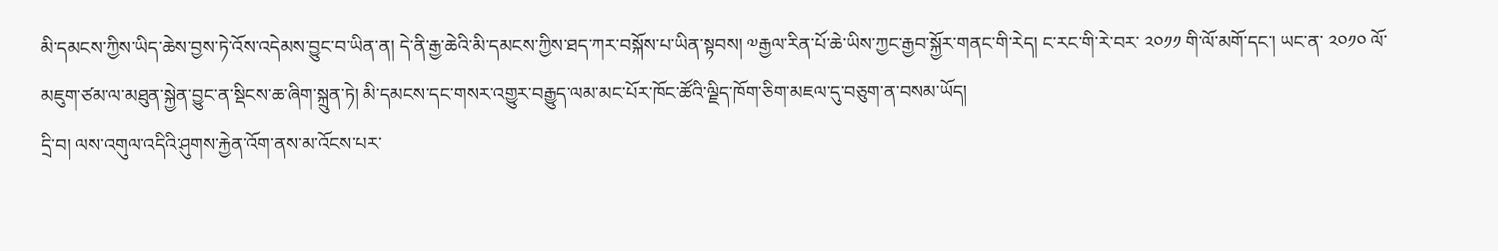མི་དམངས་ཀྱིས་ཡིད་ཆེས་བྱས་ཏེ་འོས་འདེམས་བྱུང་བ་ཡིན་ན། དེ་ནི་རྒྱ་ཆེའི་མི་དམངས་ཀྱིས་ཐད་ཀར་བསྐོས་པ་ཡིན་སྟབས། ༧རྒྱལ་རིན་པོ་ཆེ་ཡིས་ཀྱང་རྒྱབ་སྐྱོར་གནང་གི་རེད། ང་རང་གི་རེ་བར་ ༢༠༡༡ གི་ལོ་མགོ་དང་། ཡང་ན་ ༢༠༡༠ ལོ་མཇུག་ཙམ་ལ་མཐུན་སྐྱེན་བྱུང་ན་སྡིངས་ཆ་ཞིག་སྐྲུན་ཏེ། མི་དམངས་དང་གསར་འགྱུར་བརྒྱུད་ལམ་མང་པོར་ཁོང་ཚོའི་ལྗིད་ཁོག་ཅིག་མཇལ་དུ་བཅུག་ན་བསམ་ཡོད།
དྲི་བ། ལས་འགུལ་འདིའི་ཤུགས་རྐྱེན་འོག་ནས་མ་འོངས་པར་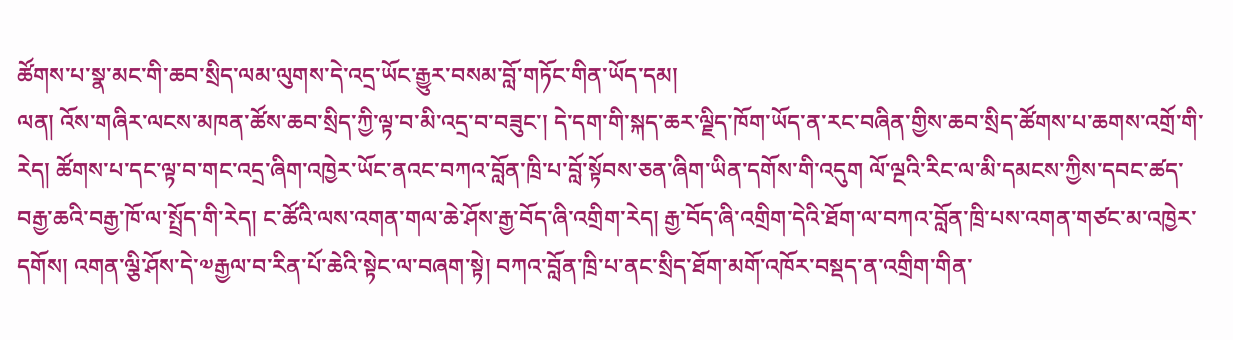ཚོགས་པ་སྣ་མང་གི་ཆབ་སྲིད་ལམ་ལུགས་དེ་འདྲ་ཡོང་རྒྱུར་བསམ་བློ་གཏོང་གིན་ཡོད་དམ།
ལན། འོས་གཞིར་ལངས་མཁན་ཚོས་ཆབ་སྲིད་ཀྱི་ལྟ་བ་མི་འདྲ་བ་བཟུང་། དེ་དག་གི་སྐད་ཆར་ལྗིད་ཁོག་ཡོད་ན་རང་བཞིན་གྱིས་ཆབ་སྲིད་ཚོགས་པ་ཆགས་འགྲོ་གི་རེད། ཚོགས་པ་དང་ལྟ་བ་གང་འདྲ་ཞིག་འཁྱེར་ཡོང་ནའང་བཀའ་བློན་ཁྲི་པ་བློ་སྟོབས་ཅན་ཞིག་ཡིན་དགོས་གི་འདུག ལོ་ལྔའི་རིང་ལ་མི་དམངས་ཀྱིས་དབང་ཚད་བརྒྱ་ཆའི་བརྒྱ་ཁོ་ལ་སྤྲོད་གི་རེད། ང་ཚོའི་ལས་འགན་གལ་ཆེ་ཤོས་རྒྱ་བོད་ཞི་འགྲིག་རེད། རྒྱ་བོད་ཞི་འགྲིག་དེའི་ཐོག་ལ་བཀའ་བློན་ཁྲི་པས་འགན་གཙང་མ་འཁྱེར་དགོས། འགན་ལྕི་ཤོས་དེ་༧རྒྱལ་བ་རིན་པོ་ཆེའི་སྟེང་ལ་བཞག་སྟེ། བཀའ་བློན་ཁྲི་པ་ནང་སྲིད་ཐོག་མགོ་འཁོར་བསྡད་ན་འགྲིག་གིན་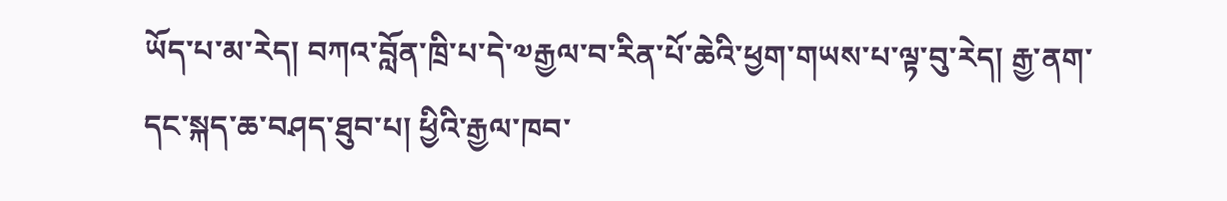ཡོད་པ་མ་རེད། བཀའ་བློན་ཁྲི་པ་དེ་༧རྒྱལ་བ་རིན་པོ་ཆེའི་ཕྱག་གཡས་པ་ལྟ་བུ་རེད། རྒྱ་ནག་དང་སྐད་ཆ་བཤད་ཐུབ་པ། ཕྱིའི་རྒྱལ་ཁབ་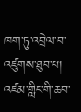ཁག་ཏུ་འབྲེལ་བ་འཛུགས་ཐུབ་པ། འཛམ་གླིང་གི་ཆབ་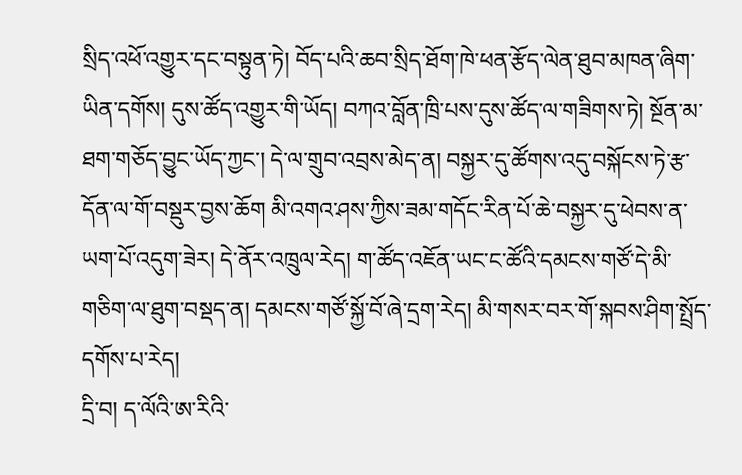སྲིད་འཕོ་འགྱུར་དང་བསྟུན་ཏེ། བོད་པའི་ཆབ་སྲིད་ཐོག་ཁེ་ཕན་རྩོད་ལེན་ཐུབ་མཁན་ཞིག་ཡིན་དགོས། དུས་ཚོད་འགྱུར་གི་ཡོད། བཀའ་བློན་ཁྲི་པས་དུས་ཚོད་ལ་གཟིགས་ཏེ། སྔོན་མ་ཐག་གཅོད་བྱུང་ཡོད་ཀྱང་། དེ་ལ་གྲུབ་འབྲས་མེད་ན། བསྐྱར་དུ་ཚོགས་འདུ་བསྐོངས་ཏེ་རྩ་དོན་ལ་གོ་བསྡུར་བྱས་ཆོག མི་འགའ་ཤས་ཀྱིས་ཟམ་གདོང་རིན་པོ་ཆེ་བསྐྱར་དུ་ཕེབས་ན་ཡག་པོ་འདུག་ཟེར། དེ་ནོར་འཁྲུལ་རེད། ག་ཚོད་འཇོན་ཡང་ང་ཚོའི་དམངས་གཙོ་དེ་མི་གཅིག་ལ་ཐུག་བསྡད་ན། དམངས་གཙོ་སྐྱོ་བོ་ཞེ་དྲག་རེད། མི་གསར་བར་གོ་སྐབས་ཤིག་སྤྲོད་དགོས་པ་རེད།
དྲི་བ། ད་ལོའི་ཨ་རིའི་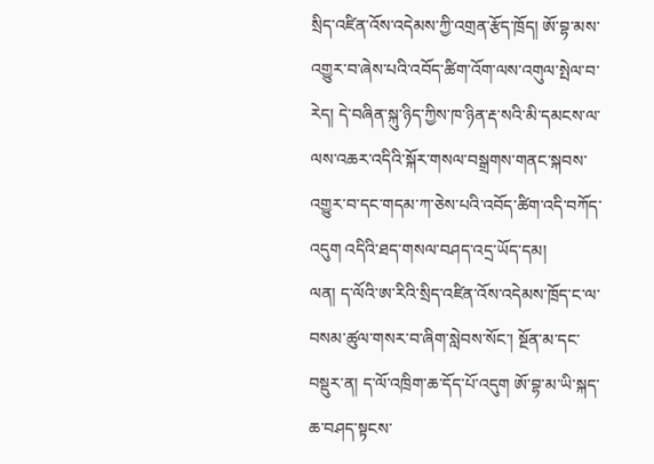སྲིད་འཛིན་འོས་འདེམས་ཀྱི་འགྲན་རྩོད་ཁྲོད། ཨོ་བྷ་མས་འགྱུར་བ་ཞེས་པའི་འབོད་ཚིག་འོག་ལས་འགུལ་སྤེལ་བ་རེད། དེ་བཞིན་སྐུ་ཉིད་ཀྱིས་ཁ་ཉིན་རྡ་སའི་མི་དམངས་ལ་ལས་འཆར་འདིའི་སྐོར་གསལ་བསྒྲགས་གནང་སྐབས་འགྱུར་བ་དང་གདམ་ཀ་ཅེས་པའི་འབོད་ཚིག་འདི་བཀོད་འདུག འདིའི་ཐད་གསལ་བཤད་འདྲ་ཡོད་དམ།
ལན། ད་ལོའི་ཨ་རིའི་སྲིད་འཛིན་འོས་འདེམས་ཁྲོད་ང་ལ་བསམ་ཚུལ་གསར་བ་ཞིག་སླེབས་སོང་། སྔོན་མ་དང་བསྡུར་ན། ད་ལོ་འཁྲིག་ཆ་དོད་པོ་འདུག ཨོ་བྷ་མ་ཡི་སྐད་ཆ་བཤད་སྟངས་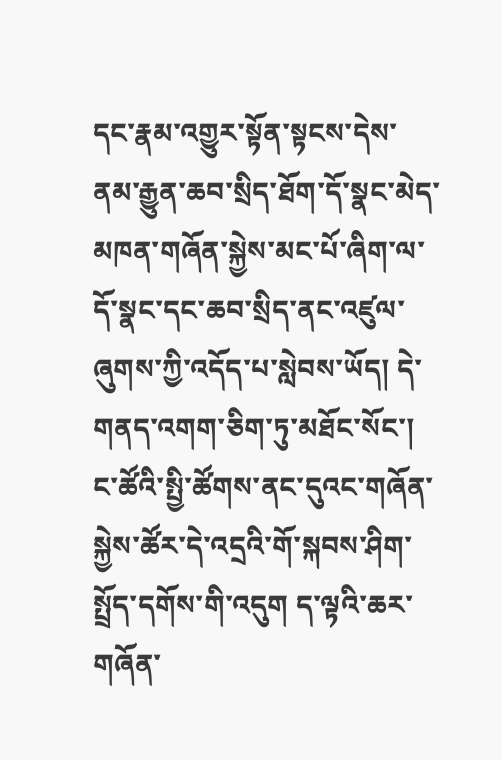དང་རྣམ་འགྱུར་སྟོན་སྟངས་དེས་ནམ་རྒྱུན་ཆབ་སྲིད་ཐོག་དོ་སྣང་མེད་མཁན་གཞོན་སྐྱེས་མང་པོ་ཞིག་ལ་དོ་སྣང་དང་ཆབ་སྲིད་ནང་འཛུལ་ཞུགས་ཀྱི་འདོད་པ་སླེབས་ཡོད། དེ་གནད་འགག་ཅིག་ཏུ་མཐོང་སོང་། ང་ཚོའི་སྤྱི་ཚོགས་ནང་དུའང་གཞོན་སྐྱེས་ཚོར་དེ་འདྲའི་གོ་སྐབས་ཤིག་སྤྲོད་དགོས་གི་འདུག ད་ལྟའི་ཆར་གཞོན་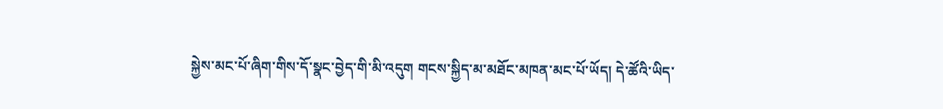སྐྱེས་མང་པོ་ཞིག་གིས་དོ་སྣང་བྱེད་གི་མི་འདུག གངས་སྐྱིད་མ་མཐོང་མཁན་མང་པོ་ཡོད། དེ་ཚོའི་ཡིད་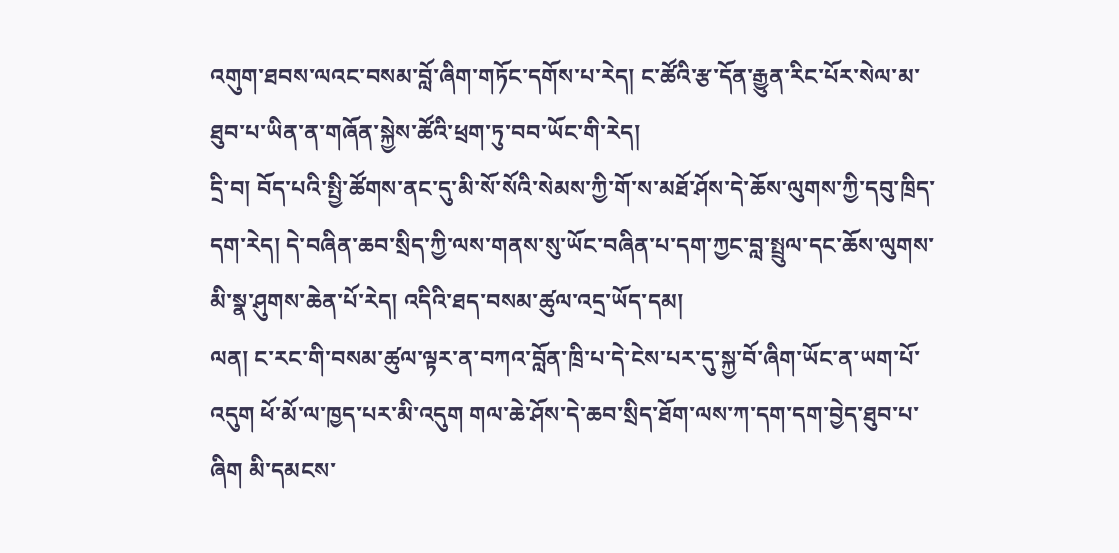འགུག་ཐབས་ལའང་བསམ་བློ་ཞིག་གཏོང་དགོས་པ་རེད། ང་ཚོའི་རྩ་དོན་རྒྱུན་རིང་པོར་སེལ་མ་ཐུབ་པ་ཡིན་ན་གཞོན་སྐྱེས་ཚོའི་ཕྲག་ཏུ་བབ་ཡོང་གི་རེད།
དྲི་བ། བོད་པའི་སྤྱི་ཚོགས་ནང་དུ་མི་སོ་སོའི་སེམས་ཀྱི་གོ་ས་མཐོ་ཤོས་དེ་ཆོས་ལུགས་ཀྱི་དབུ་ཁྲིད་དག་རེད། དེ་བཞིན་ཆབ་སྲིད་ཀྱི་ལས་གནས་སུ་ཡོང་བཞིན་པ་དག་ཀྱང་བླ་སྤྲུལ་དང་ཆོས་ལུགས་མི་སྣ་ཤུགས་ཆེན་པོ་རེད། འདིའི་ཐད་བསམ་ཚུལ་འདྲ་ཡོད་དམ།
ལན། ང་རང་གི་བསམ་ཚུལ་ལྟར་ན་བཀའ་བློན་ཁྲི་པ་དེ་ངེས་པར་དུ་སྐྱ་བོ་ཞིག་ཡོང་ན་ཡག་པོ་འདུག ཕོ་མོ་ལ་ཁྱད་པར་མི་འདུག གལ་ཆེ་ཤོས་དེ་ཆབ་སྲིད་ཐོག་ལས་ཀ་དག་དག་བྱེད་ཐུབ་པ་ཞིག མི་དམངས་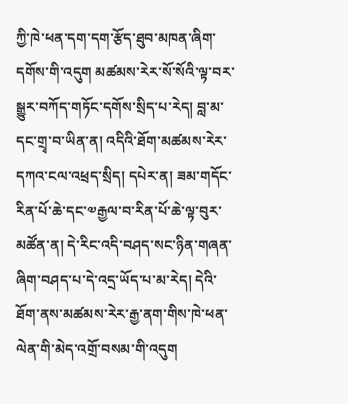ཀྱི་ཁེ་ཕན་དག་དག་རྩོད་ཐུབ་མཁན་ཞིག་དགོས་གི་འདུག མཚམས་རེར་སོ་སོའི་ལྟ་བར་སྒྱུར་བཀོད་གཏོང་དགོས་སྲིད་པ་རེད། བླ་མ་དང་གྲྭ་བ་ཡིན་ན། འདིའི་ཐོག་མཚམས་རེར་དཀའ་ངལ་འཕྲད་སྲིད། དཔེར་ན། ཟམ་གདོང་རིན་པོ་ཆེ་དང་༧རྒྱལ་བ་རིན་པོ་ཆེ་ལྟ་བུར་མཚོན་ན། དེ་རིང་འདི་བཤད་སང་ཉིན་གཞན་ཞིག་བཤད་པ་དེ་འདྲ་ཡོད་པ་མ་རེད། དེའི་ཐོག་ནས་མཚམས་རེར་རྒྱ་ནག་གིས་ཁེ་ཕན་ལེན་གི་མེད་འགྲོ་བསམ་གི་འདུག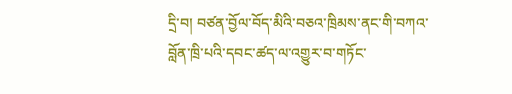དྲི་བ། བཙན་བྱོལ་བོད་མིའི་བཅའ་ཁྲིམས་ནང་གི་བཀའ་བློན་ཁྲི་པའི་དབང་ཚད་ལ་འགྱུར་བ་གཏོང་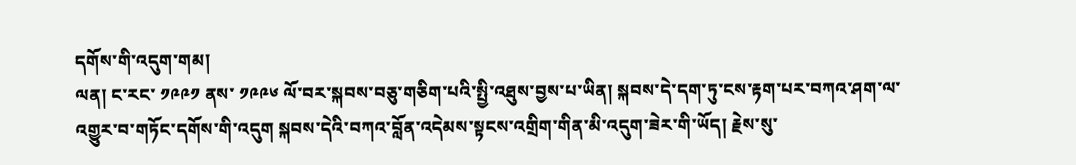དགོས་གི་འདུག་གམ།
ལན། ང་རང་ ༡༩༩༡ ནས་ ༡༩༩༦ ལོ་བར་སྐབས་བཅུ་གཅིག་པའི་སྤྱི་འཐུས་བྱས་པ་ཡིན། སྐབས་དེ་དག་ཏུ་ངས་རྟག་པར་བཀའ་ཤག་ལ་འགྱུར་བ་གཏོང་དགོས་གི་འདུག སྐབས་དེའི་བཀའ་བློན་འདེམས་སྟངས་འགྲིག་གིན་མི་འདུག་ཟེར་གི་ཡོད། རྗེས་སུ་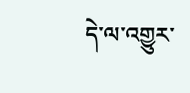དེ་ལ་འགྱུར་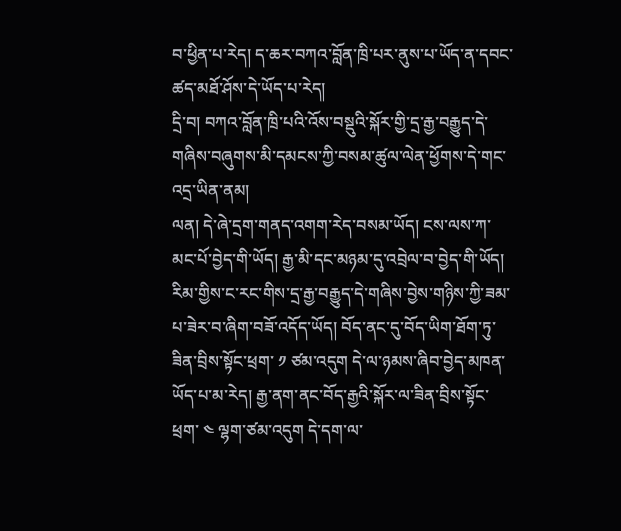བ་ཕྱིན་པ་རེད། ད་ཆར་བཀའ་བློན་ཁྲི་པར་ནུས་པ་ཡོད་ན་དབང་ཚད་མཐོ་ཤོས་དེ་ཡོད་པ་རེད།
དྲི་བ། བཀའ་བློན་ཁྲི་པའི་འོས་བསྡུའི་སྐོར་གྱི་དྲ་རྒྱ་བརྒྱུད་དེ་གཞིས་བཞུགས་མི་དམངས་ཀྱི་བསམ་ཚུལ་ལེན་ཕྱོགས་དེ་གང་འདྲ་ཡིན་ནམ།
ལན། དེ་ཞེ་དྲག་གནད་འགག་རེད་བསམ་ཡོད། ངས་ལས་ཀ་མང་པོ་བྱེད་གི་ཡོད། རྒྱ་མི་དང་མཉམ་དུ་འབྲེལ་བ་བྱེད་གི་ཡོད། རིམ་གྱིས་ང་རང་གིས་དྲ་རྒྱ་བརྒྱུད་དེ་གཞིས་བྱེས་གཉིས་ཀྱི་ཟམ་པ་ཟེར་བ་ཞིག་བཟོ་འདོད་ཡོད། བོད་ནང་དུ་བོད་ཡིག་ཐོག་ཏུ་ཟིན་བྲིས་སྟོང་ཕྲག་ ༡ ཙམ་འདུག དེ་ལ་ཉམས་ཞིབ་བྱེད་མཁན་ཡོད་པ་མ་རེད། རྒྱ་ནག་ནང་བོད་རྒྱའི་སྐོར་ལ་ཟིན་བྲིས་སྟོང་ཕྲག་ ༤ ལྷག་ཙམ་འདུག དེ་དག་ལ་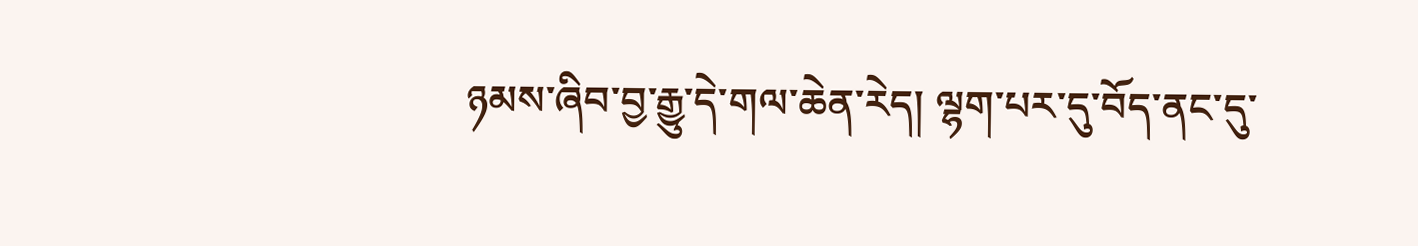ཉམས་ཞིབ་བྱ་རྒྱུ་དེ་གལ་ཆེན་རེད། ལྷག་པར་དུ་བོད་ནང་དུ་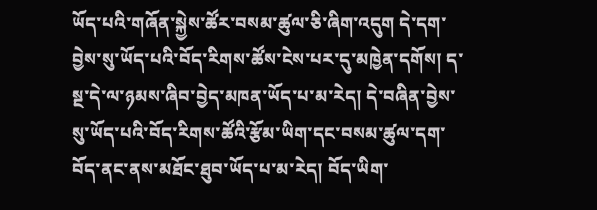ཡོད་པའི་གཞོན་སྐྱེས་ཚོར་བསམ་ཚུལ་ཅི་ཞིག་འདུག དེ་དག་བྱེས་སུ་ཡོད་པའི་བོད་རིགས་ཚོས་ངེས་པར་དུ་མཁྱེན་དགོས། ད་སྔ་དེ་ལ་ཉམས་ཞིབ་བྱེད་མཁན་ཡོད་པ་མ་རེད། དེ་བཞིན་བྱེས་སུ་ཡོད་པའི་བོད་རིགས་ཚོའི་རྩོམ་ཡིག་དང་བསམ་ཚུལ་དག་བོད་ནང་ནས་མཐོང་ཐུབ་ཡོད་པ་མ་རེད། བོད་ཡིག་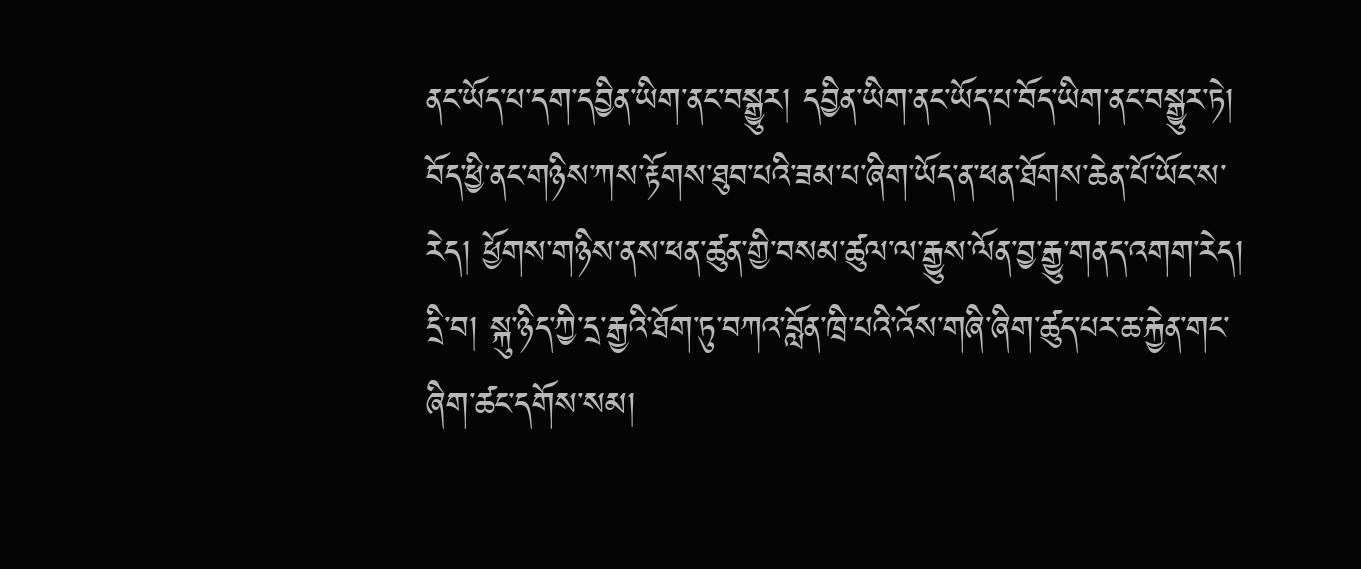ནང་ཡོད་པ་དག་དབྱིན་ཡིག་ནང་བསྒྱུར། དབྱིན་ཡིག་ནང་ཡོད་པ་བོད་ཡིག་ནང་བསྒྱུར་ཏེ། བོད་ཕྱི་ནང་གཉིས་ཀས་རྟོགས་ཐུབ་པའི་ཟམ་པ་ཞིག་ཡོད་ན་ཕན་ཐོགས་ཆེན་པོ་ཡོང་ས་རེད། ཕྱོགས་གཉིས་ནས་ཕན་ཚུན་གྱི་བསམ་ཚུལ་ལ་རྒྱུས་ལོན་བྱ་རྒྱུ་གནད་འགག་རེད།
དྲི་བ། སྐུ་ཉིད་ཀྱི་དྲ་རྒྱའི་ཐོག་ཏུ་བཀའ་བློན་ཁྲི་པའི་འོས་གཞི་ཞིག་ཚུད་པར་ཆ་རྐྱེན་གང་ཞིག་ཚང་དགོས་སམ།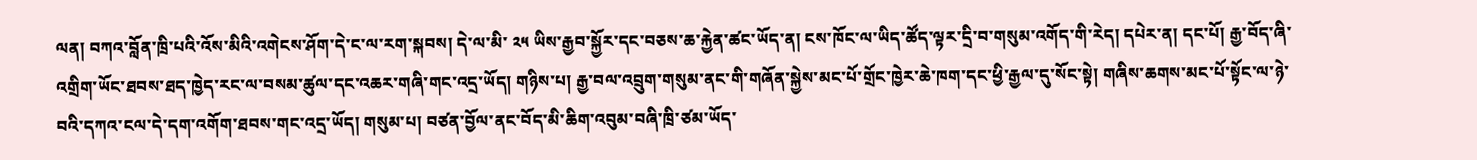ལན། བཀའ་བློན་ཁྲི་པའི་འོས་མིའི་འགེངས་ཤོག་དེ་ང་ལ་རག་སྐབས། དེ་ལ་མི་ ༢༥ ཡིས་རྒྱབ་སྐྱོར་དང་བཅས་ཆ་རྐྱེན་ཚང་ཡོད་ན། ངས་ཁོང་ལ་ཡིད་ཚོད་ལྟར་དྲི་བ་གསུམ་འགོད་གི་རེད། དཔེར་ན། དང་པོ། རྒྱ་བོད་ཞི་འགྲིག་ཡོང་ཐབས་ཐད་ཁྱེད་རང་ལ་བསམ་ཚུལ་དང་འཆར་གཞི་གང་འདྲ་ཡོད། གཉིས་པ། རྒྱ་བལ་འབྲུག་གསུམ་ནང་གི་གཞོན་སྐྱེས་མང་པོ་གྲོང་ཁྱེར་ཆེ་ཁག་དང་ཕྱི་རྒྱལ་དུ་སོང་སྟེ། གཞིས་ཆགས་མང་པོ་སྟོང་ལ་ཉེ་བའི་དཀའ་ངལ་དེ་དག་འགོག་ཐབས་གང་འདྲ་ཡོད། གསུམ་པ། བཙན་བྱོལ་ནང་བོད་མི་ཆིག་འབུམ་བཞི་ཁྲི་ཙམ་ཡོད་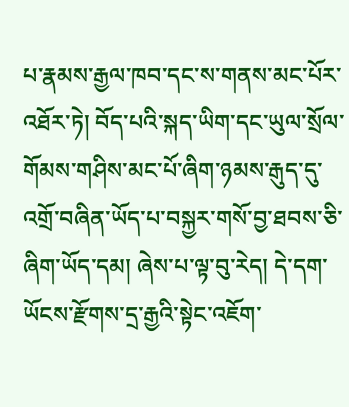པ་རྣམས་རྒྱལ་ཁབ་དང་ས་གནས་མང་པོར་འཐོར་ཏེ། བོད་པའི་སྐད་ཡིག་དང་ཡུལ་སྲོལ་གོམས་གཤིས་མང་པོ་ཞིག་ཉམས་རྒུད་དུ་འགྲོ་བཞིན་ཡོད་པ་བསྐྱར་གསོ་བྱ་ཐབས་ཅི་ཞིག་ཡོད་དམ། ཞེས་པ་ལྟ་བུ་རེད། དེ་དག་ཡོངས་རྫོགས་དྲ་རྒྱའི་སྟེང་འཇོག་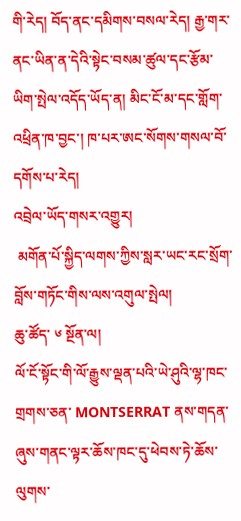གི་རེད། བོད་ནང་དམིགས་བསལ་རེད། རྒྱ་གར་ནང་ཡིན་ན་དེའི་སྟེང་བསམ་ཚུལ་དང་རྩོམ་ཡིག་སྤེལ་འདོད་ཡོད་ན། མིང་ངོ་མ་དང་གློག་འཕྲིན་ཁ་བྱང་། ཁ་པར་ཨང་སོགས་གསལ་བོ་དགོས་པ་རེད།
འབྲེལ་ཡོད་གསར་འགྱུར།
 མགོན་པོ་སྐྱིད་ལགས་ཀྱིས་སླར་ཡང་རང་སྲོག་བློས་གཏོང་གིས་ལས་འགུལ་སྤེལ།
ཆུ་ཚོད་ ༦ སྔོན་ལ།
ལོ་ངོ་སྟོང་གི་ལོ་རྒྱུས་ལྡན་པའི་ཡེ་ཤུའི་ལྷ་ཁང་གྲགས་ཅན་ MONTSERRAT ནས་གདན་ཞུས་གནང་ལྟར་ཆོས་ཁང་དུ་ཕེབས་ཏེ་ཆོས་ལུགས་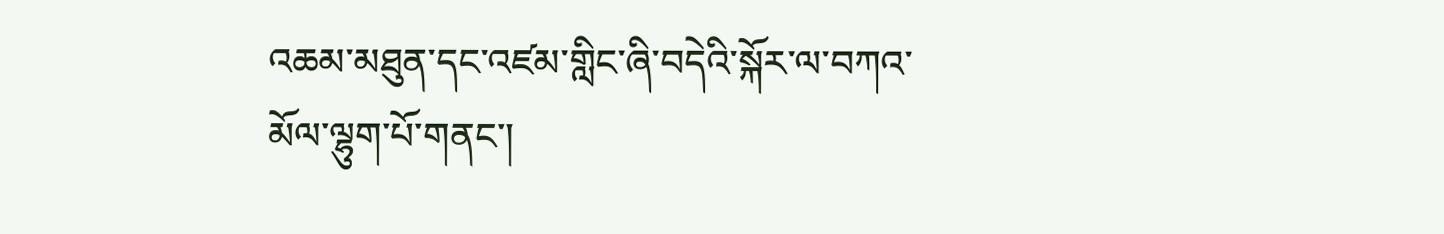འཆམ་མཐུན་དང་འཛམ་གླིང་ཞི་བདེའི་སྐོར་ལ་བཀའ་མོལ་ལྷུག་པོ་གནང་།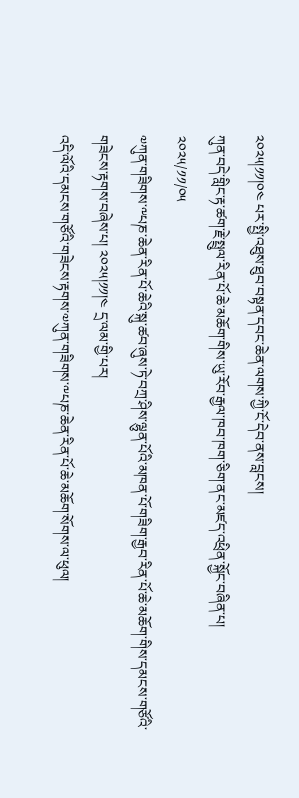༢༠༢༥།༡༡།༠༤ པར་སྤྱི་འཐུས་ཐུབ་བསྟན་དབང་ཆེན་ལགས་ཀྱི་ངོ་དེབ་ནས་བླངས།
ཀུན་བདེ་གླིང་རྟ་ཚག་རྗེ་སྤྲུལ་རིན་པོ་ཆེ་མཆོག་གིས་ཡུ་རོབ་རྒྱལ་ཁབ་ཁག་ཅིག་ནང་མཛད་འཕྲིན་སྐྱོང་བཞིན་པ།
༢༠༢༥/༡༡/༠༥
༧ཀུན་གཟིགས་༸པཎ་ཆེན་རིན་པོ་ཆེའི་སྐུ་ཚབ་ཞུས་ཏེ་བཀྲ་ཤིས་ལྷུན་པོའི་མཁན་པོ་གཟིག་རྒྱབ་རིན་པོ་ཆེ་མཆོག་གིས་དམངས་གཙོའི་གཟེངས་རྟགས་བཞེས་པ། ༢༠༢༥།༡༡།༤ དྲ་ལམ་གྱི་པར།
འདི་ལོའི་དམངས་གཙོའི་གཟེངས་རྟགས་༧ཀུན་གཟིགས་༸པཎ་ཆེན་རིན་པོ་ཆེ་མཆོག་སོགས་ལ་ཕུལ།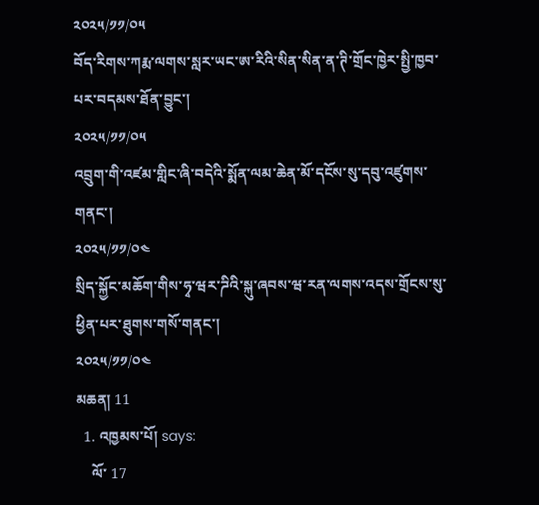༢༠༢༥/༡༡/༠༥
བོད་རིགས་ཀརྨ་ལགས་སླར་ཡང་ཨ་རིའི་སིན་སིན་ན་ཊི་གྲོང་ཁྱེར་སྤྱི་ཁྱབ་པར་བདམས་ཐོན་བྱུང་།
༢༠༢༥/༡༡/༠༥
འབྲུག་གི་འཛམ་གླིང་ཞི་བདེའི་སྨོན་ལམ་ཆེན་མོ་དངོས་སུ་དབུ་འཛུགས་གནང་།
༢༠༢༥/༡༡/༠༤
སྲིད་སྐྱོང་མཆོག་གིས་ཧྭ་ཝར་ཌིའི་སྐུ་ཞབས་ཝ་རན་ལགས་འདས་གྲོངས་སུ་ཕྱིན་པར་ཐུགས་གསོ་གནང་།
༢༠༢༥/༡༡/༠༤
མཆན། 11
  1. འཁྱམས་པོ། says:
    ལོ་ 17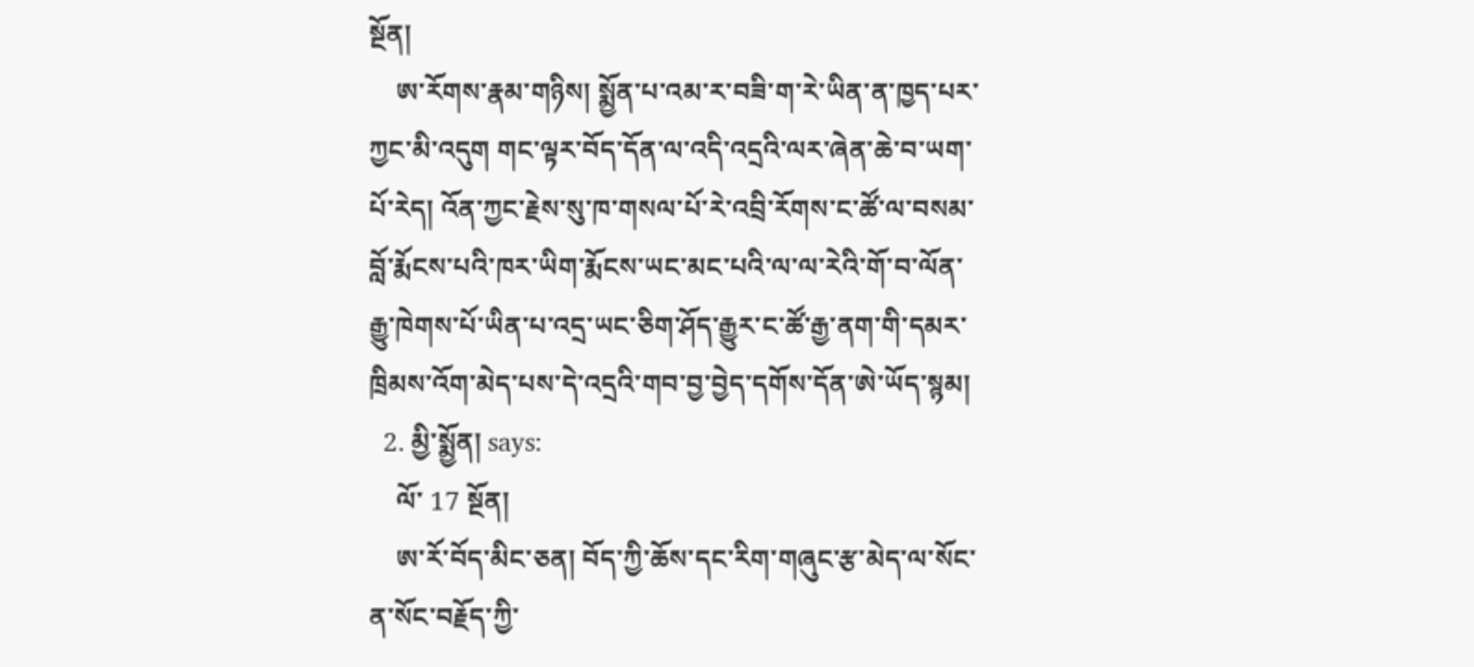སྔོན།
    ཨ་རོགས་རྣམ་གཉིས། སྨྱོན་པ་འམ་ར་བཟི་ག་རེ་ཡིན་ན་ཁྱད་པར་ཀྱང་མི་འདུག གང་ལྟར་བོད་དོན་ལ་འདི་འདྲའི་ལར་ཞེན་ཆེ་བ་ཡག་པོ་རེད། འོན་ཀྱང་རྗེས་སུ་ཁ་གསལ་པོ་རེ་འབྲི་རོགས་ང་ཚོ་ལ་བསམ་བློ་རྨོངས་པའི་ཁར་ཡིག་རྨོངས་ཡང་མང་པའི་ལ་ལ་རེའི་གོ་བ་ལོན་རྒྱུ་ཁེགས་པོ་ཡིན་པ་འདྲ་ཡང་ཅིག་ཤོད་རྒྱུར་ང་ཚོ་རྒྱ་ནག་གི་དམར་ཁྲིམས་འོག་མེད་པས་དེ་འདྲའི་གབ་བྱ་བྱེད་དགོས་དོན་ཨེ་ཡོད་སྙམ།
  2. མྱི་སྨྱོན། says:
    ལོ་ 17 སྔོན།
    ཨ་རོ་བོད་མིང་ཅན། བོད་ཀྱི་ཆོས་དང་རིག་གཞུང་རྩ་མེད་ལ་སོང་ན་སོང་བརྗོད་ཀྱི་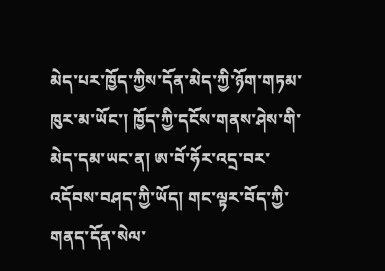མེད་པར་ཁྱོད་ཀྱིས་དོན་མེད་ཀྱི་ཉོག་གཏམ་ཁུར་མ་ཡོང་། ཁྱོད་ཀྱི་དངོས་གནས་ཤེས་གི་མེད་དམ་ཡང་ན། ཨ་བོ་ཧོར་འདྲ་བར་འདོབས་བཤད་ཀྱི་ཡོད། གང་ལྟར་བོད་ཀྱི་གནད་དོན་སེལ་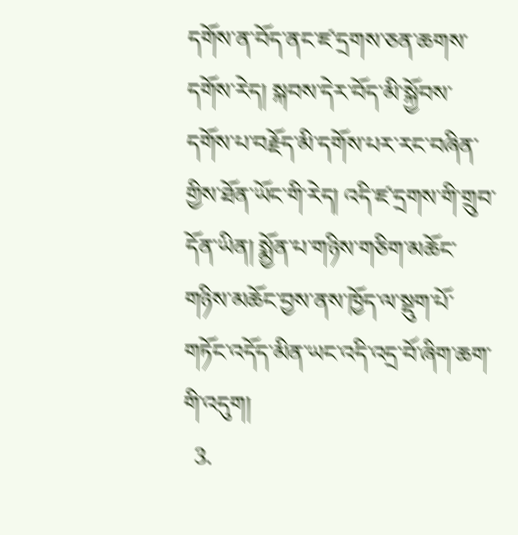དགོས་ན་བོད་ནང་ཛ་དྲགས་ཅན་ཆགས་དགོས་རེད། སྐབས་དེར་བོད་མི་སྐྱོབས་དགོས་པ་བརྗོད་མི་དགོས་པར་རང་བཞིན་གྱིས་ཐོན་ཡོང་གི་རེད། འདི་ཛ་དྲགས་གི་གྲུབ་དོན་ཡིན། སྨྱོན་པ་གཉིས་གཅིག་མཆོང་གཉིས་མཆོང་བྱས་ནས་ཁྱོད་ལ་སྡུག་པོ་གཏོང་འདོད་མིན་ཡང་འདི་འདྲ་བོ་ཞིག་ཆག་གི་འདུག།
  3.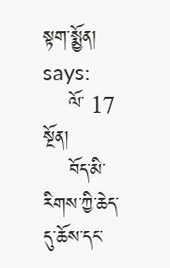སྟག་སྨྱོན། says:
    ལོ་ 17 སྔོན།
    བོད་མི་རིགས་ཀྱི་ཆེད་དུ་ཆོས་དང་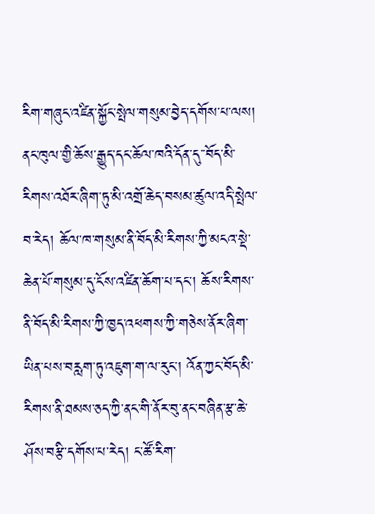རིག་གཞུང་འཛིན་སྐྱོང་སྤེལ་གསུམ་བྱེད་དགོས་པ་ལས། ནང་ཁུལ་གྱི་ཆོས་རྒྱུད་དང་ཆོལ་ཁའི་དོན་དུ་་བོད་མི་རིགས་འཐོར་ཞིག་ཏུ་མི་འགྲོ་ཆེད་བསམ་ཚུལ་འདི་སྤེལ་བ་རེད། ཆོལ་ཁ་གསུམ་ནི་བོད་མི་རིགས་ཀྱི་མངའ་སྡེ་ཆེན་པོ་གསུམ་དུ་ངོས་འཛིན་ཆོག་པ་དང་། ཆོས་རིགས་ནི་བོད་མི་རིགས་ཀྱི་ཁྱད་འཕགས་ཀྱི་གཅེས་ནོར་ཞིག་ཡིན་པས་བརླག་ཏུ་འཇུག་ག་ལ་རུང་། འོན་ཀྱང་བོད་མི་རིགས་ནི་ཐམས་ཅད་ཀྱི་ནང་གི་ནོར་བུ་ནང་བཞིན་རྩ་ཆེ་ཤོས་བརྩི་དགོས་པ་རེད། ང་ཚོ་རིག་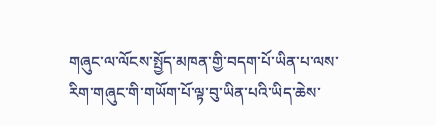གཞུང་ལ་ལོངས་སྤྱོད་མཁན་གྱི་བདག་པོ་ཡིན་པ་ལས་རིག་གཞུང་གི་གཡོག་པོ་ལྟ་བུ་ཡིན་པའི་ཡིད་ཆེས་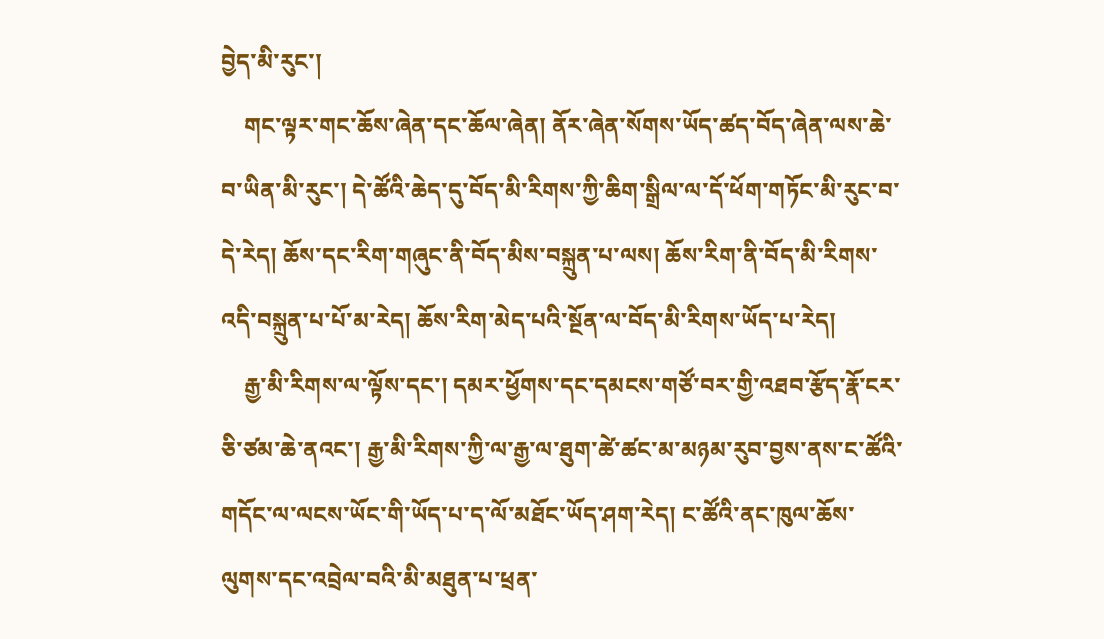བྱེད་མི་རུང་།
    གང་ལྟར་གང་ཆོས་ཞེན་དང་ཆོལ་ཞེན། ནོར་ཞེན་སོགས་ཡོད་ཚད་བོད་ཞེན་ལས་ཆེ་བ་ཡིན་མི་རུང་། དེ་ཚོའི་ཆེད་དུ་བོད་མི་རིགས་ཀྱི་ཆིག་སྒྲིལ་ལ་དོ་ཕོག་གཏོང་མི་རུང་བ་དེ་རེད། ཆོས་དང་རིག་གཞུང་ནི་བོད་མིས་བསྐྲུན་པ་ལས། ཆོས་རིག་ནི་བོད་མི་རིགས་འདི་བསྐྲུན་པ་པོ་མ་རེད། ཆོས་རིག་མེད་པའི་སྔོན་ལ་བོད་མི་རིགས་ཡོད་པ་རེད།
    རྒྱ་མི་རིགས་ལ་ལྟོས་དང་། དམར་ཕྱོགས་དང་དམངས་གཙོ་བར་གྱི་འཐབ་རྩོད་རྣོ་ངར་ཅི་ཙམ་ཆེ་ནའང་། རྒྱ་མི་རིགས་ཀྱི་ལ་རྒྱ་ལ་ཐུག་ཚེ་ཚང་མ་མཉམ་རུབ་བྱས་ནས་ང་ཚོའི་གདོང་ལ་ལངས་ཡོང་གི་ཡོད་པ་ད་ལོ་མཐོང་ཡོད་ཤག་རེད། ང་ཚོའི་ནང་ཁུལ་ཆོས་ལུགས་དང་འབྲེལ་བའི་མི་མཐུན་པ་ཕྲན་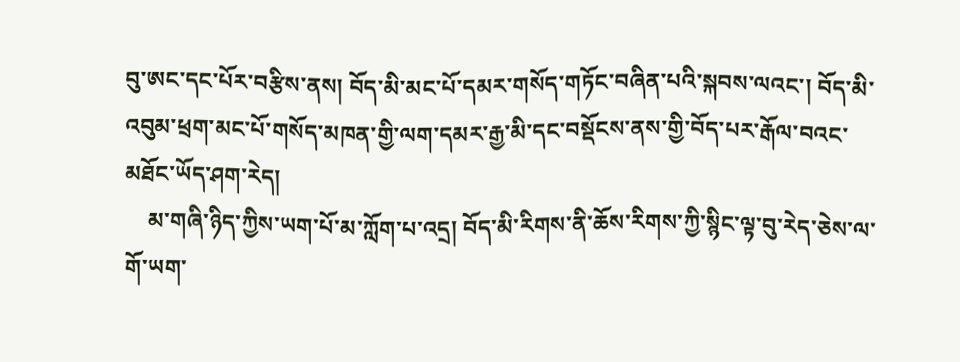བུ་ཨང་དང་པོར་བརྩིས་ནས། བོད་མི་མང་པོ་དམར་གསོད་གཏོང་བཞིན་པའི་སྐབས་ལའང་། བོད་མི་འབུམ་ཕྲག་མང་པོ་གསོད་མཁན་གྱི་ལག་དམར་རྒྱ་མི་དང་བསྡོངས་ནས་གྱི་བོད་པར་རྒོལ་བའང་མཐོང་ཡོད་ཤག་རེད།
    མ་གཞི་ཉིད་ཀྱིས་ཡག་པོ་མ་ཀློག་པ་འདྲ། བོད་མི་རིགས་ནི་ཆོས་རིགས་ཀྱི་སྙིང་ལྟ་བུ་རེད་ཅེས་ལ་གོ་ཡག་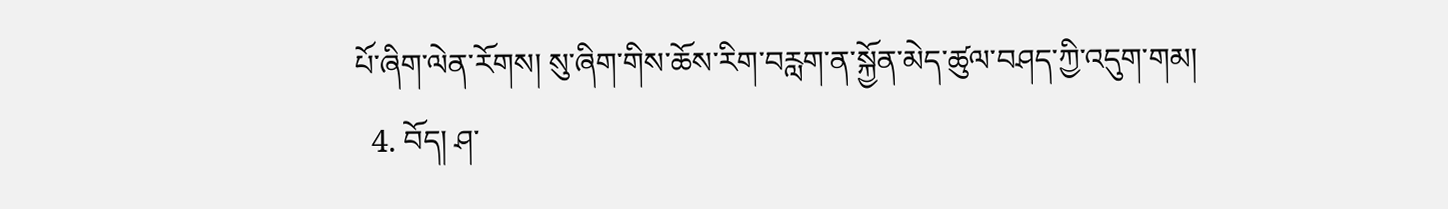པོ་ཞིག་ལེན་རོགས། སུ་ཞིག་གིས་ཆོས་རིག་བརླག་ན་སྐྱོན་མེད་ཚུལ་བཤད་ཀྱི་འདུག་གམ།
  4. བོད། ཤ་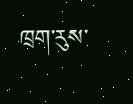ཁྲག་རུས་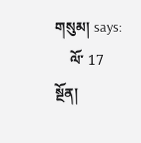གསུམ། says:
    ལོ་ 17 སྔོན།